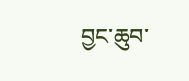བྱང་ཆུབ་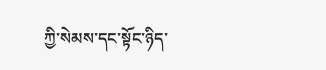ཀྱི་སེམས་དང་སྟོང་ཉིད་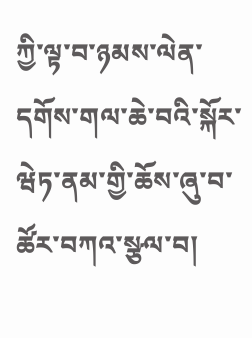ཀྱི་ལྟ་བ་ཉམས་ལེན་དགོས་གལ་ཆེ་བའི་སྐོར་ཝེཏ་ནམ་གྱི་ཆོས་ཞུ་བ་ཚོར་བཀའ་སྩལ་བ།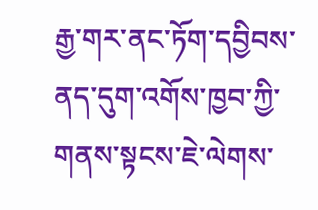རྒྱ་གར་ནང་ཏོག་དབྱིབས་ནད་དུག་འགོས་ཁྱབ་ཀྱི་གནས་སྟངས་ཇེ་ལེགས་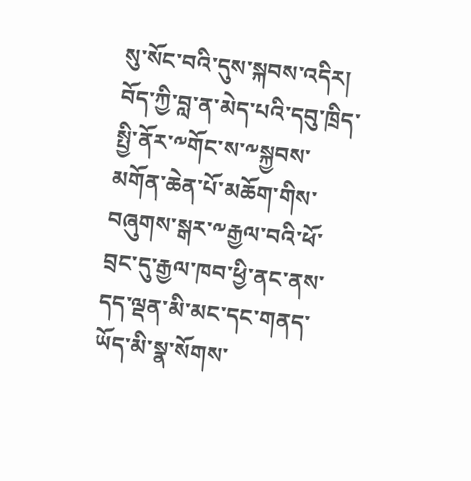སུ་སོང་བའི་དུས་སྐབས་འདིར། བོད་ཀྱི་བླ་ན་མེད་པའི་དབུ་ཁྲིད་སྤྱི་ནོར་༸གོང་ས་༸སྐྱབས་མགོན་ཆེན་པོ་མཆོག་གིས་བཞུགས་སྒར་༸རྒྱལ་བའི་ཕོ་བྲང་དུ་རྒྱལ་ཁབ་ཕྱི་ནང་ནས་དད་ལྡན་མི་མང་དང་གནད་ཡོད་མི་སྣ་སོགས་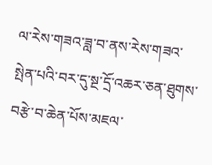ལ་རེས་གཟའ་ཟླ་བ་ནས་རེས་གཟའ་སྤེན་པའི་བར་དུ་སྔ་དྲོ་འཆར་ཅན་ཐུགས་བརྩེ་བ་ཆེན་པོས་མཇལ་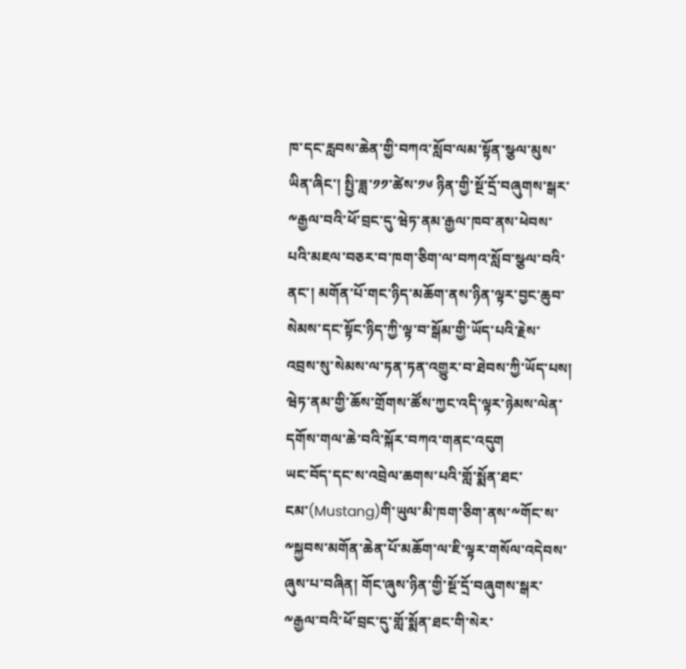ཁ་དང་རླབས་ཆེན་གྱི་བཀའ་སློབ་ལམ་སྟོན་སྩལ་མུས་ཡིན་ཞིང་། སྤྱི་ཟླ་༡༡་ཚེས་༡༦ ཉིན་གྱི་སྔོ་དྲོ་བཞུགས་སྒར་༸རྒྱལ་བའི་ཕོ་བྲང་དུ་ཝེཏ་ནམ་རྒྱལ་ཁབ་ནས་ཕེབས་པའི་མཇལ་བཅར་བ་ཁག་ཅིག་ལ་བཀའ་སློབ་སྩལ་བའི་ནང་། མགོན་པོ་གང་ཉིད་མཆོག་ནས་ཉིན་ལྟར་བྱང་ཆུབ་སེམས་དང་སྟོང་ཉིད་ཀྱི་ལྟ་བ་སྒོམ་གྱི་ཡོད་པའི་རྗེས་འབྲས་སུ་སེམས་ལ་ཏན་ཏན་འགྱུར་བ་ཐེབས་ཀྱི་ཡོད་པས། ཝེཏ་ནམ་གྱི་ཆོས་གྲོགས་ཚོས་ཀྱང་འདི་ལྟར་ཉེམས་ལེན་དགོས་གལ་ཆེ་བའི་སྐོར་བཀའ་གནང་འདུག
ཡང་བོད་དང་ས་འབྲེལ་ཆགས་པའི་གློ་སྨོན་ཐང་ངམ་(Mustang)གི་ཡུལ་མི་ཁག་ཅིག་ནས་༸གོང་ས་༸སྐྱབས་མགོན་ཆེན་པོ་མཆོག་ལ་ཇི་ལྟར་གསོལ་འདེབས་ཞུས་པ་བཞིན། གོང་ཞུས་ཉིན་གྱི་སྔོ་དྲོ་བཞུགས་སྒར་༸རྒྱལ་བའི་ཕོ་བྲང་དུ་གློ་སྨོན་ཐང་གི་སེར་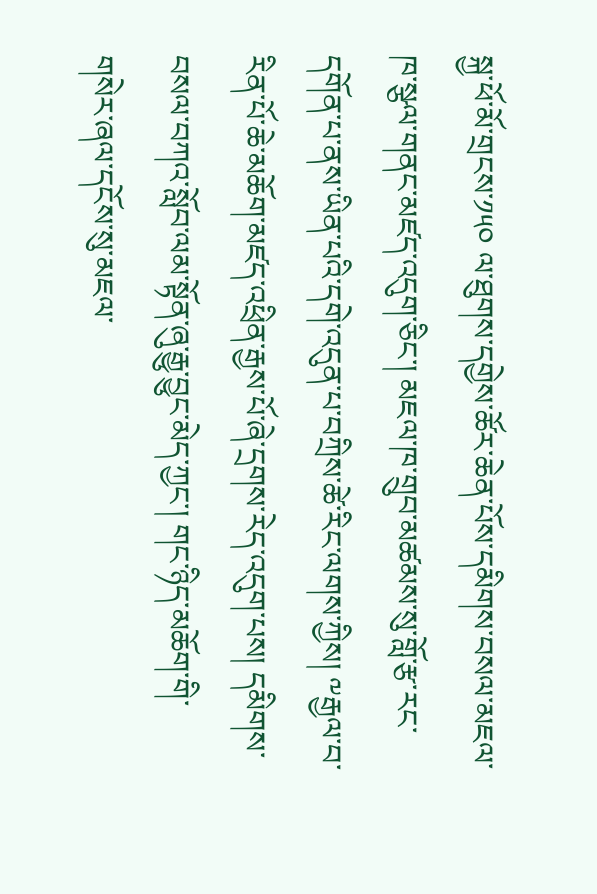སྐྱ་ཕོ་མོ་གྲངས་༡༥༠ ལ་ཐུགས་དགྱེས་ཚོར་ཆེན་པོས་དམིགས་བསལ་མཇལ་ཁ་སྩལ་གནང་མཛད་འདུག་ཅིང་། མཇལ་ཁ་གྲུབ་མཚམས་སུ་གློ་རྩ་རང་དགོན་པ་ནས་ཡིན་པའི་དགེ་འདུན་པ་བཀྲིས་ཚེ་རིང་ལགས་ཀྱིས། ༸རྒྱལ་བ་རིན་པོ་ཆེ་མཆོག་མཛད་འཕྲིན་རྒྱས་པོ་ཞེ་དྲགས་རེད་འདུག་པས། དམིགས་བསལ་བཀའ་སློབ་ལམ་སྟོན་ཞུ་རྒྱུ་བྱུང་མེད་ཀྱང་། གང་ཉིད་མཆོག་གི་གསེར་ཞལ་དངོས་སུ་མཇལ་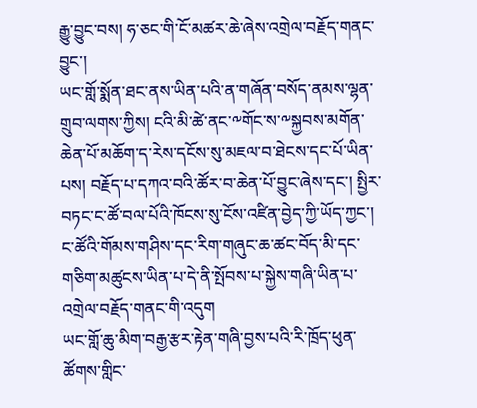རྒྱུ་བྱུང་བས། ཧ་ཅང་གི་ངོ་མཚར་ཆེ་ཞེས་འགྲེལ་བརྗོད་གནང་བྱུང་།
ཡང་གློ་སྨོན་ཐང་ནས་ཡིན་པའི་ན་གཞོན་བསོད་ནམས་ལྷན་གྲུབ་ལགས་ཀྱིས། ངའི་མི་ཚེ་ནང་༸གོང་ས་༸སྐྱབས་མགོན་ཆེན་པོ་མཆོག་ད་རེས་དངོས་སུ་མཇལ་བ་ཐེངས་དང་པོ་ཡིན་པས། བརྗོད་པ་དཀའ་བའི་ཚོར་བ་ཆེན་པོ་བྱུང་ཞེས་དང་། སྤྱིར་བཏང་ང་ཚོ་བལ་པོའི་ཁོངས་སུ་ངོས་འཛིན་བྱེད་ཀྱི་ཡོད་ཀྱང་། ང་ཚོའི་གོམས་གཤིས་དང་རིག་གཞུང་ཆ་ཚང་བོད་མི་དང་གཅིག་མཚུངས་ཡིན་པ་དེ་ནི་སྤོབས་པ་སྐྱེས་གཞི་ཡིན་པ་འགྲེལ་བརྗོད་གནང་གི་འདུག
ཡང་གློ་ཆུ་མིག་བརྒྱ་རྩར་རྟེན་གཞི་བྱས་པའི་རི་ཁྲོད་ཕུན་ཚོགས་གླིང་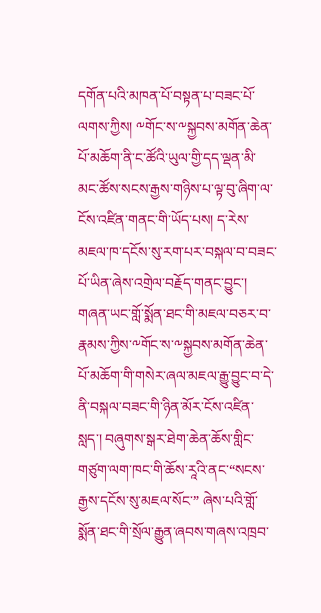དགོན་པའི་མཁན་པོ་བསྟན་པ་བཟང་པོ་ལགས་ཀྱིས། ༸གོང་ས་༸སྐྱབས་མགོན་ཆེན་པོ་མཆོག་ནི་ང་ཚོའི་ཡུལ་གྱི་དད་ལྡན་མི་མང་ཚོས་སངས་རྒྱས་གཉིས་པ་ལྟ་བུ་ཞིག་ལ་ངོས་འཛིན་གནང་གི་ཡོད་པས། ད་རེས་མཇལ་ཁ་དངོས་སུ་རག་པར་བསྐལ་བ་བཟང་པོ་ཡིན་ཞེས་འགྲེལ་བརྗོད་གནང་བྱུང་།
གཞན་ཡང་གློ་སྨོན་ཐང་གི་མཇལ་བཅར་བ་རྣམས་ཀྱིས་༸གོང་ས་༸སྐྱབས་མགོན་ཆེན་པོ་མཆོག་གི་གསེར་ཞལ་མཇལ་རྒྱུ་བྱུང་བ་དེ་ནི་བསྐལ་བཟང་གི་ཉིན་མོར་ངོས་འཛིན་སླད་། བཞུགས་སྒར་ཐེག་ཆེན་ཆོས་གླིང་གཙུག་ལག་ཁང་གི་ཆོས་རཱའི་ནང་“སངས་རྒྱས་དངོས་སུ་མཇལ་སོང་” ཞེས་པའི་གློ་སྨོན་ཐང་གི་སྲོལ་རྒྱུན་ཞབས་གཞས་འཁྲབ་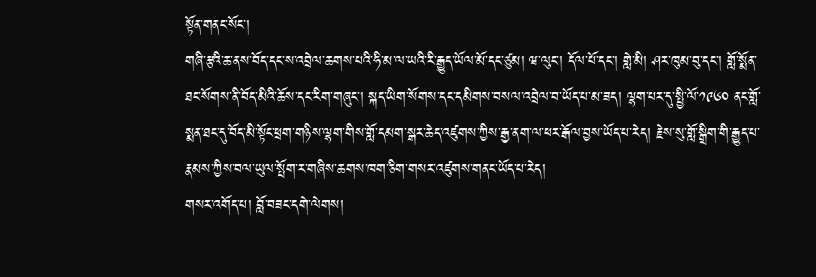སྟོན་གནང་སོང་།
གཞི་རྩའི་ཆ་ནས་བོད་དང་ས་འབྲེལ་ཆགས་པའི་ཧི་མ་ལ་ཡའི་རི་རྒྱུད་ཡོལ་མོ་དང་ཙུམ། ཝ་ལུང་། དོལ་པོ་དང་། གླེ་མི། ཤར་ཁུམ་བུ་དང་། གློ་སྨོན་ཐང་སོགས་ནི་བོད་མིའི་ཆོས་དང་རིག་གཞུང་། སྐད་ཡིག་སོགས་དང་དམིགས་བསལ་འབྲེལ་བ་ཡོད་པ་མ་ཟད། ལྷག་པར་དུ་སྤྱི་ལོ་༡༩༦༠ ནང་གློ་སྨན་ཐང་དུ་བོད་མི་སྟོང་ཕྲག་གཉིས་ལྷག་གིས་གློ་དམག་སྒར་ཆེད་འཛུགས་ཀྱིས་རྒྱ་ནག་ལ་ཕར་རྒོལ་བྱས་ཡོད་པ་རེད། རྗེས་སུ་གློ་སྒྲིག་གི་རྒྱུད་པ་རྣམས་ཀྱིས་བལ་ཡུལ་སྤོག་ར་གཞིས་ཆགས་ཁག་ཅིག་གསར་འཛུགས་གནང་ཡོད་པ་རེད།
གསར་འགོད་པ། བློ་བཟང་དགེ་ལེགས།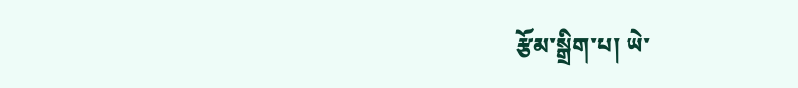རྩོམ་སྒྲིག་པ། ཡེ་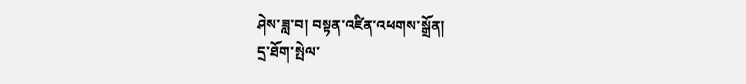ཤེས་ཟླ་བ། བསྟན་འཛིན་འཕགས་སྒྲོན།
དྲ་ཐོག་སྤེལ་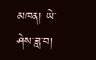མཁན། ཡེ་ཤེས་ཟླ་བ།